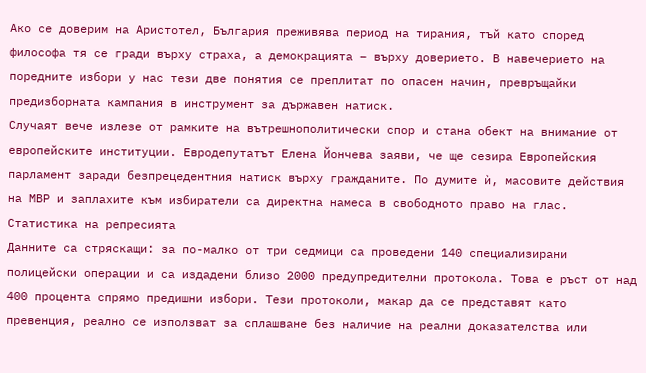Ако се доверим на Аристотел, България преживява период на тирания, тъй като според философа тя се гради върху страха, а демокрацията – върху доверието. В навечерието на поредните избори у нас тези две понятия се преплитат по опасен начин, превръщайки предизборната кампания в инструмент за държавен натиск.
Случаят вече излезе от рамките на вътрешнополитически спор и стана обект на внимание от европейските институции. Евродепутатът Елена Йончева заяви, че ще сезира Европейския парламент заради безпрецедентния натиск върху гражданите. По думите ѝ, масовите действия на МВР и заплахите към избиратели са директна намеса в свободното право на глас.
Статистика на репресията
Данните са стряскащи: за по-малко от три седмици са проведени 140 специализирани полицейски операции и са издадени близо 2000 предупредителни протокола. Това е ръст от над 400 процента спрямо предишни избори. Тези протоколи, макар да се представят като превенция, реално се използват за сплашване без наличие на реални доказателства или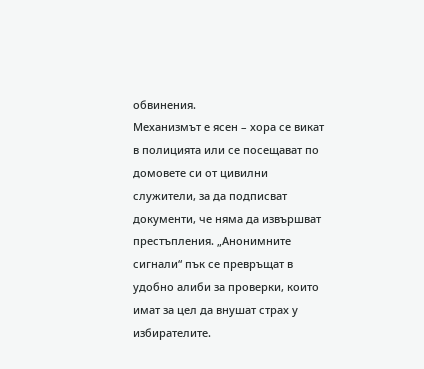обвинения.
Механизмът е ясен – хора се викат в полицията или се посещават по домовете си от цивилни служители, за да подписват документи, че няма да извършват престъпления. „Анонимните сигнали“ пък се превръщат в удобно алиби за проверки, които имат за цел да внушат страх у избирателите.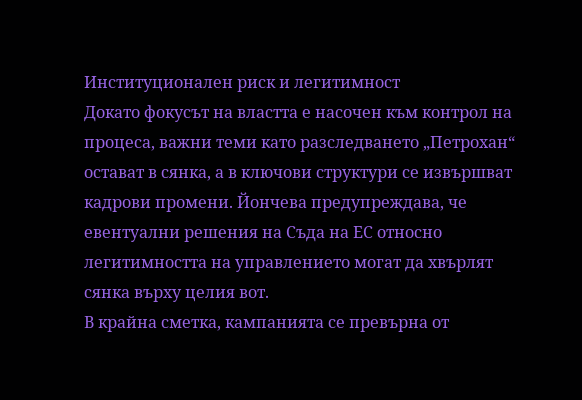Институционален риск и легитимност
Докато фокусът на властта е насочен към контрол на процеса, важни теми като разследването „Петрохан“ остават в сянка, а в ключови структури се извършват кадрови промени. Йончева предупреждава, че евентуални решения на Съда на ЕС относно легитимността на управлението могат да хвърлят сянка върху целия вот.
В крайна сметка, кампанията се превърна от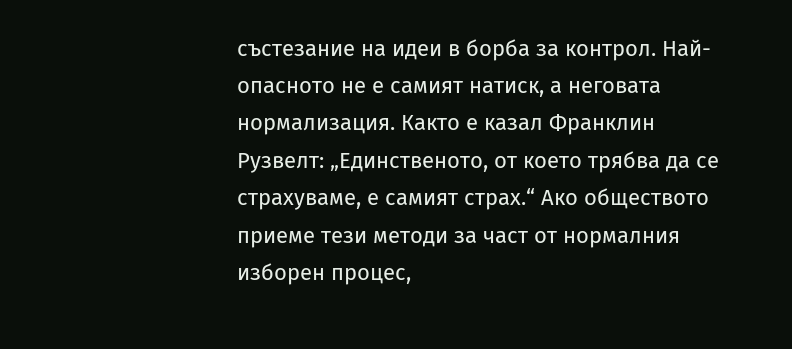състезание на идеи в борба за контрол. Най-опасното не е самият натиск, а неговата нормализация. Както е казал Франклин Рузвелт: „Единственото, от което трябва да се страхуваме, е самият страх.“ Ако обществото приеме тези методи за част от нормалния изборен процес,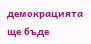демокрацията ще бъде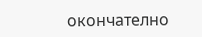окончателно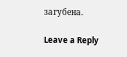загубена.

Leave a Reply